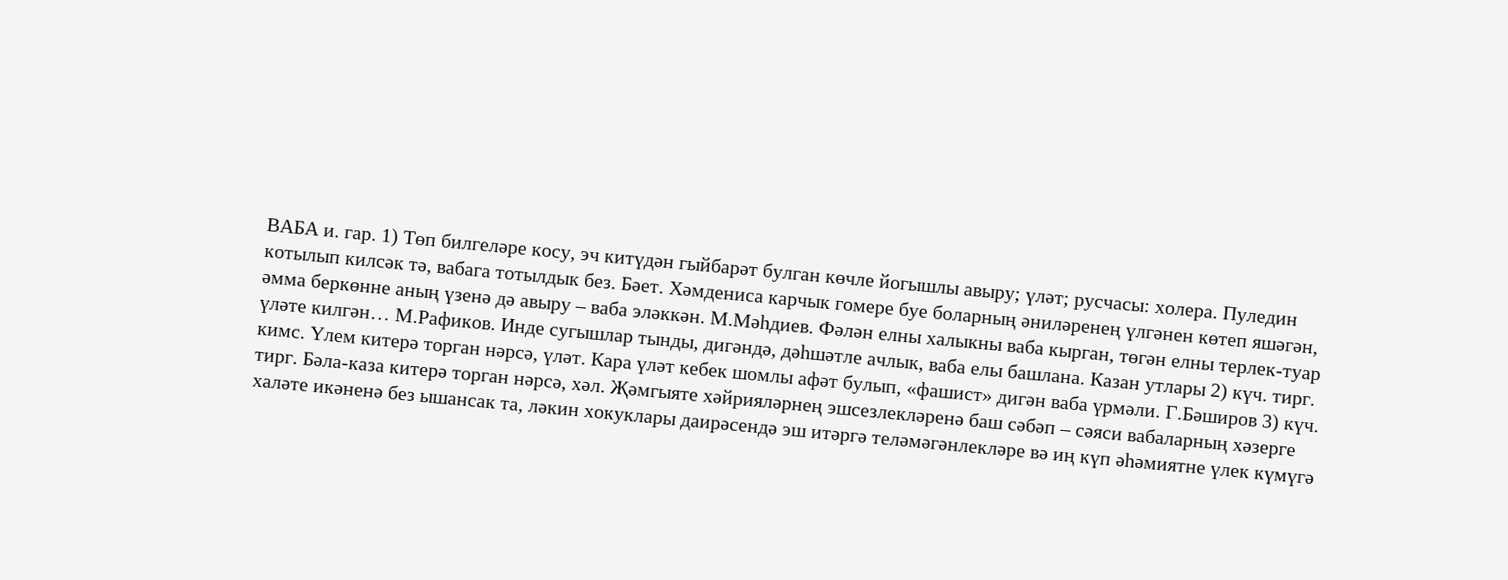ВАБА и. гар. 1) Төп билгеләре косу, эч китүдән гыйбарәт булган көчле йогышлы авыру; үләт; русчасы: холера. Пуледин котылып килсәк тә, вабага тотылдык без. Бәет. Хәмдениса карчык гомере буе боларның әниләренең үлгәнен көтеп яшәгән, әмма беркөнне аның үзенә дә авыру – ваба эләккән. М.Мәһдиев. Фәлән елны халыкны ваба кырган, төгән елны терлек-туар үләте килгән… М.Рафиков. Инде сугышлар тынды, дигәндә, дәһшәтле ачлык, ваба елы башлана. Казан утлары 2) күч. тирг. кимс. Үлем китерә торган нәрсә, үләт. Кара үләт кебек шомлы афәт булып, «фашист» дигән ваба үрмәли. Г.Бәширов 3) күч. тирг. Бәла-каза китерә торган нәрсә, хәл. Җәмгыяте хәйрияләрнең эшсезлекләренә баш сәбәп – сәяси вабаларның хәзерге халәте икәненә без ышансак та, ләкин хокуклары даирәсендә эш итәргә теләмәгәнлекләре вә иң күп әһәмиятне үлек күмүгә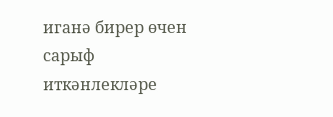иганә бирер өчен сарыф иткәнлекләре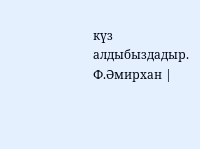күз алдыбыздадыр. Ф.Әмирхан |